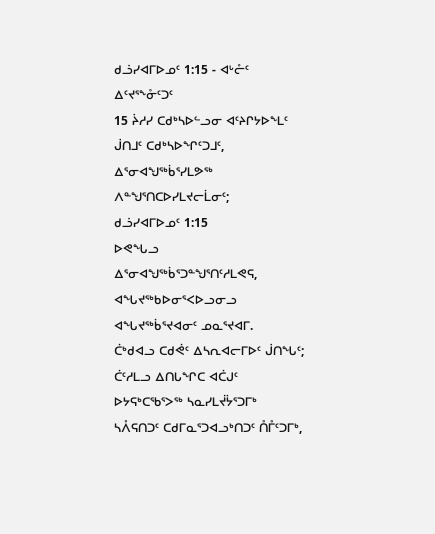ᑯᓘᓯᐊᒥᐅᓄᑦ 1:15 - ᐊᒡᓔᑦ ᐃᑦᔪᕐᖕᓁᑦᑐᑦ
15 ᔩᓱᓯ ᑕᑯᒃᓴᐅᓪᓗᓂ ᐊᑦᔨᒋᔭᐅᖕᒪᑦ ᒎᑎᒧᑦ ᑕᑯᒃᓴᐅᖏᑦᑐᒧᑦ, ᐃᕐᓂᐊᖑᖅᑳᕐᓯᒪᕗᖅ ᐱᓐᖑᕐᑎᑕᐅᓯᒪᔪᓕᒫᓂᑦ;
ᑯᓘᓯᐊᒥᐅᓄᑦ 1:15
ᐅᕙᖓᓗ ᐃᕐᓂᐊᖑᖅᑳᕐᑐᓐᖑᕐᑎᑦᓱᒪᕙᕋ, ᐊᖓᔪᖅᑲᐅᓂᕐᐸᐅᓗᓂᓗ ᐊᖓᔪᖅᑳᕐᔪᐊᓂᑦ ᓄᓇᕐᔪᐊᒥ.
ᑖᒃᑯᐊᓗ ᑕᑯᕚᑦ ᐃᓴᕆᐊᓕᒥᐅᑦ ᒎᑎᖓᑦ; ᑖᑦᓱᒪᓗ ᐃᑎᒐᖏᑕ ᐊᑖᒍᑦ ᐅᔭᕋᒃᑕᖃᕐᐳᖅ ᓴᓇᓯᒪᔫᔮᕐᑐᒥᒃ ᓴᐰᕋᑎᑐᑦ ᑕᑯᒥᓇᕐᑐᐊᓗᒃᑎᑐᑦ ᑍᒤᑦᑐᒥᒃ,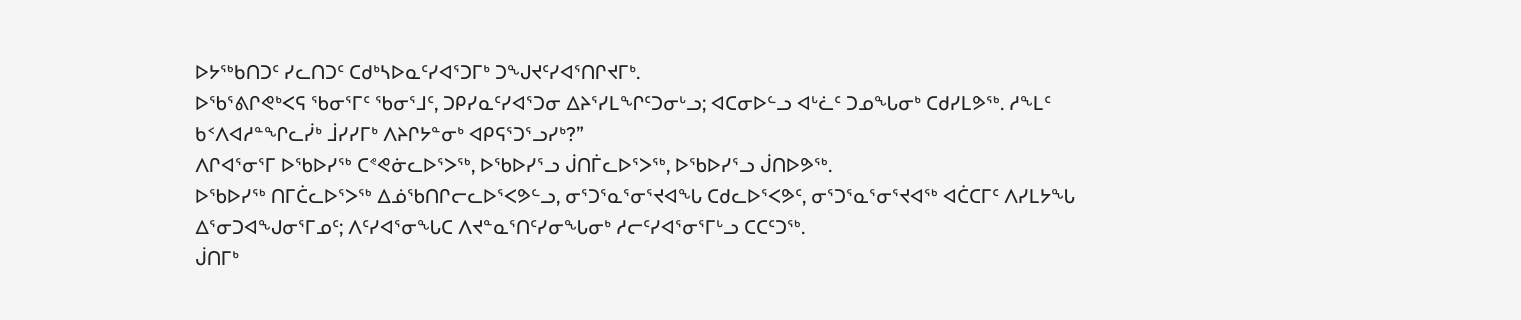ᐅᔭᖅᑲᑎᑐᑦ ᓯᓚᑎᑐᑦ ᑕᑯᒃᓴᐅᓇᑦᓯᐊᕐᑐᒥᒃ ᑐᖑᔪᑦᓯᐊᕐᑎᒋᔪᒥᒃ.
ᐅᖃᕐᕕᒋᕙᒃᐸᕋ ᖃᓂᕐᒥᑦ ᖃᓂᕐᒧᑦ, ᑐᑭᓯᓇᑦᓯᐊᕐᑐᓂ ᐃᔨᕐᓯᒪᖏᑦᑐᓂᒡᓗ; ᐊᑕᓂᐅᓪᓗ ᐊᒡᓛᑦ ᑐᓄᖓᓂᒃ ᑕᑯᓯᒪᕗᖅ. ᓱᖕᒪᑦ ᑲᑉᐱᐊᓱᓐᖏᓚᓰᒃ ᒨᓯᓯᒥᒃ ᐱᔨᒋᔭᓐᓂᒃ ᐊᑭᕋᕐᑐᕐᓗᓯᒃ?”
ᐱᒋᐊᕐᓂᕐᒥ ᐅᖃᐅᓯᖅ ᑕᕝᕙᓃᓚᐅᕐᐳᖅ, ᐅᖃᐅᓯᕐᓗ ᒎᑎᒦᓚᐅᕐᐳᖅ, ᐅᖃᐅᓯᕐᓗ ᒎᑎᐅᕗᖅ.
ᐅᖃᐅᓯᖅ ᑎᒥᑖᓚᐅᕐᐳᖅ ᐃᓅᖃᑎᒋᓕᓚᐅᕐᐸᕗᓪᓗ, ᓂᕐᑐᕐᓇᕐᓂᕐᔪᐊᖓ ᑕᑯᓚᐅᕐᐸᕗᑦ, ᓂᕐᑐᕐᓇᕐᓂᕐᔪᐊᖅ ᐊᑖᑕᒥᑦ ᐱᓯᒪᔭᖓ ᐃᕐᓂᑐᐊᖑᓂᕐᒥᓄᑦ; ᐱᑦᓯᐊᕐᓂᖓᑕ ᐱᔪᓐᓇᕐᑎᑦᓯᓂᖓᓂᒃ ᓱᓕᑦᓯᐊᕐᓂᕐᒥᒡᓗ ᑕᑕᑦᑐᖅ.
ᒎᑎᒥᒃ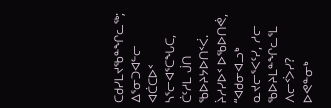ᑕᑯᓯᒪᔪᖃᓐᖏᓚᖅ; ᐃᕐᓂᑐᐊᓪᓕ ᐊᑖᑕᐅᑉ ᓴᕐᓕᐊᕐᑕᖓᑕ, ᑖᑦᓱᒪ ᒎᑎ ᖃᐅᔨᔭᐅᑎᑉᐹ.
ᔩᓱᓯᐅᑉ ᐅᖃᐅᑎᕚ, “ᐊᑯᓂᐊᓗᒃ ᓇᔪᓕᕐᐸᑦᓯ, ᓱᓕ ᖃᐅᔨᒪᓐᖏᓚᕐᒪ ᐱᓕᑉᐴᓯ? ᐅᕙᓐᓂᒃ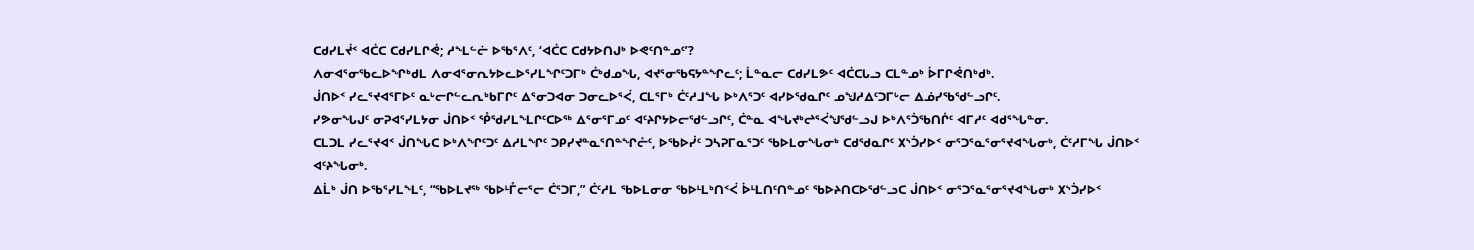ᑕᑯᓯᒪᔫᑉ ᐊᑖᑕ ᑕᑯᓯᒪᒋᕚ; ᓱᖕᒪᓪᓖ ᐅᖃᕐᐱᑦ, ‘ᐊᑖᑕ ᑕᑯᔭᐅᑎᒍᒃ ᐅᕙᑦᑎᓐᓄᑦ’?
ᐱᓂᐊᕐᓂᖃᓚᐅᖏᒃᑯᒪ ᐱᓂᐊᕐᓂᕆᔭᐅᓚᐅᕐᓯᒪᖏᑦᑐᒥᒃ ᑖᒃᑯᓄᖓ, ᐊᔪᕐᓂᖃᕋᔭᓐᖏᓚᑦ; ᒫᓐᓇᓕ ᑕᑯᓯᒪᕗᑦ ᐊᑖᑕᒐᓗ ᑕᒪᓐᓄᒃ ᐆᒥᒋᕚᑎᒃᑯᒃ.
ᒎᑎᐅᑉ ᓯᓚᕐᔪᐊᕐᒥᐅᑦ ᓇᒡᓕᒋᓪᓚᕆᒃᑲᒥᒋᑦ ᐃᕐᓂᑐᐊᓂ ᑐᓂᓚᐅᕐᐹ, ᑕᒪᕐᒥᒃ ᑖᑦᓱᒧᖓ ᐅᒃᐱᕐᑐᑦ ᐊᓯᐅᖁᓇᒋᑦ ᓄᖑᓱᐃᑦᑐᒥᒡᓕ ᐃᓅᓯᖃᖁᓪᓗᒋᑦ.
ᓯᕗᓂᖓᒍᑦ ᓂᕈᐊᕐᓯᒪᔭᓂ ᒎᑎᐅᑉ ᕾᖁᓯᒪᖕᒪᒋᑦᑕᐅᖅ ᐃᕐᓂᕐᒥᓄᑦ ᐊᑦᔨᒋᔭᐅᓕᖁᓪᓗᒋᑦ, ᑖᓐᓇ ᐊᖓᔪᒃᖠᕐᐹᖑᖁᓪᓗᒍ ᐅᒃᐱᕐᑑᖃᑎᒌᑦ ᐊᒥᓱᑦ ᐊᑯᕐᖓᓐᓂ.
ᑕᒪᑐᒪ ᓯᓚᕐᔪᐊᑉ ᒎᑎᖓᑕ ᐅᒃᐱᖏᑦᑐᑦ ᐃᓱᒪᖏᑦ ᑐᑭᓯᔪᓐᓇᕐᑎᓐᖏᓔᑦ, ᐅᖃᐅᓰᑦ ᑐᓴᕈᒥᓇᕐᑐᑦ ᖃᐅᒪᓂᖓᓂᒃ ᑕᑯᖁᓇᒋᑦ ᙭ᔅᑑᓯᐅᑉ ᓂᕐᑐᕐᓇᕐᓂᕐᔪᐊᖓᓂᒃ, ᑖᑦᓱᒥᖓ ᒎᑎᐅᑉ ᐊᑦᔨᖓᓂᒃ.
ᐃᒫᒃ ᒎᑎ ᐅᖃᕐᓯᒪᖕᒪᑦ, “ᖃᐅᒪᔪᖅ ᖃᐅᒻᒤᓕᕐᓕ ᑖᕐᑐᒥ,” ᑖᑦᓱᒪ ᖃᐅᒪᓂᓂ ᖃᐅᒻᒪᒃᑎᑉᐹ ᐆᒻᒪᑎᑦᑎᓐᓄᑦ ᖃᐅᔨᑎᑕᐅᖁᓪᓗᑕ ᒎᑎᐅᑉ ᓂᕐᑐᕐᓇᕐᓂᕐᔪᐊᖓᓂᒃ ᙭ᔅᑑᓯᐅᑉ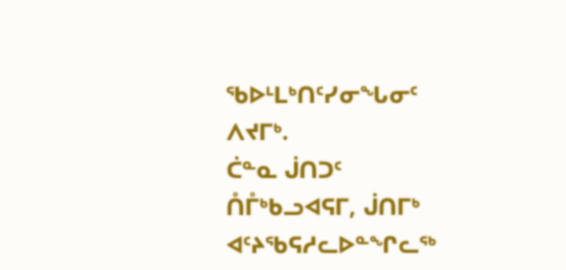ᖃᐅᒻᒪᒃᑎᑦᓯᓂᖓᓂᑦ ᐱᔪᒥᒃ.
ᑖᓐᓇ ᒎᑎᑐᑦ ᑍᒤᒃᑲᓗᐊᕋᒥ, ᒎᑎᒥᒃ ᐊᑦᔨᖃᕋᓱᓚᐅᓐᖏᓚᖅ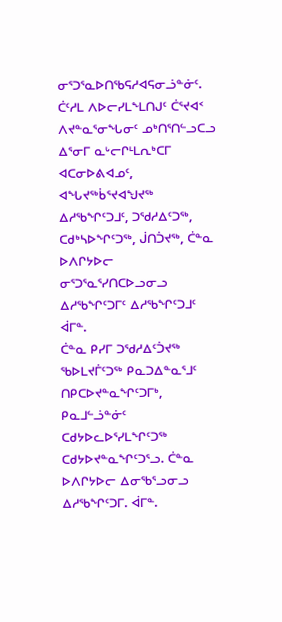ᓂᕐᑐᕐᓇᐅᑎᖃᕋᓱᐊᕋᓂᓘᓐᓃᑦ.
ᑖᑦᓱᒪ ᐱᐅᓕᓯᒪᖕᒪᑎᒍᑦ ᑖᕐᔪᐊᑉ ᐱᔪᓐᓇᕐᓂᖓᓂᑦ ᓄᒃᑎᕐᑎᓪᓗᑕᓗ ᐃᕐᓂᒥ ᓇᒡᓕᒋᒻᒪᕆᒃᑕᒥ ᐊᑕᓂᐅᕕᐊᓄᑦ,
ᐊᖓᔪᖅᑳᕐᔪᐊᖑᔪᖅ ᐃᓱᖃᖏᑦᑐᒧᑦ, ᑐᖁᓱᐃᑦᑐᖅ, ᑕᑯᒃᓴᐅᖏᑦᑐᖅ, ᒎᑎᑑᔪᖅ, ᑖᓐᓇ ᐅᐱᒋᔭᐅᓕ ᓂᕐᑐᕐᓇᕐᓯᑎᑕᐅᓗᓂᓗ ᐃᓱᖃᖏᑦᑐᒥᑦ ᐃᓱᖃᖏᑦᑐᒧᑦ ᐋᒥᓐ.
ᑖᓐᓇ ᑭᓯᒥ ᑐᖁᓱᐃᑦᑑᔪᖅ ᖃᐅᒪᔪᒦᑦᑐᖅ ᑭᓇᑐᐃᓐᓇᕐᒧᑦ ᑎᑭᑕᐅᔪᓐᓇᖏᑦᑐᒥᒃ, ᑭᓇᒧᓪᓘᓐᓃᑦ ᑕᑯᔭᐅᓚᐅᕐᓯᒪᖏᑦᑐᖅ ᑕᑯᔭᐅᔪᓐᓇᖏᑦᑐᕐᓗ. ᑖᓐᓇ ᐅᐱᒋᔭᐅᓕ ᐃᓂᖃᕐᓗᓂᓗ ᐃᓱᖃᖏᑦᑐᒥ. ᐋᒥᓐ.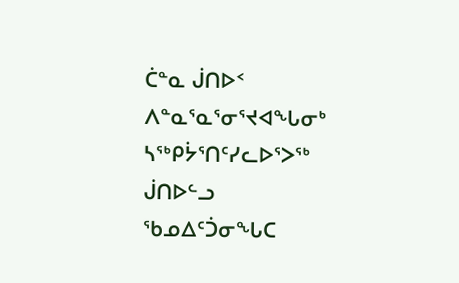ᑖᓐᓇ ᒎᑎᐅᑉ ᐱᓐᓇᕐᓇᕐᓂᕐᔪᐊᖓᓂᒃ ᓴᖅᑭᔮᕐᑎᑦᓯᓚᐅᕐᐳᖅ ᒎᑎᐅᓪᓗ ᖃᓄᐃᑦᑑᓂᖓᑕ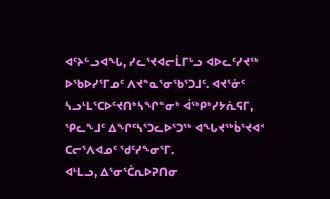ᐊᑦᔨᓪᓗᐊᖓ, ᓯᓚᕐᔪᐊᓕᒫᒥᒡᓗ ᐊᐅᓚᑦᓯᔪᖅ ᐅᖃᐅᓯᕐᒥᓄᑦ ᐱᔪᓐᓇᕐᓂᖃᕐᑐᒧᑦ. ᐊᔪᕐᓃᑦ ᓴᓗᒻᒪᕐᑕᐅᑦᔪᑎᒃᓴᖏᓐᓂᒃ ᐋᖅᑭᒃᓯᔭᕇᕋᒥ, ᕿᓚᖕᒧᑦ ᐃᖏᑦᓴᕐᑐᓚᐅᕐᑐᖅ ᐊᖓᔪᖅᑳᕐᔪᐊᑉ ᑕᓕᕐᐱᐊᓄᑦ ᖁᑦᓯᖕᓂᕐᒥ.
ᐊᒻᒪᓗ, ᐃᕐᓂᕐᑖᕆᐅᕈᑎᓂ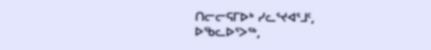ᑎᓕᓕᕋᒥᐅᒃ ᓯᓚᕐᔪᐊᕐᒧᑦ, ᐅᖃᓚᐅᕐᐳᖅ,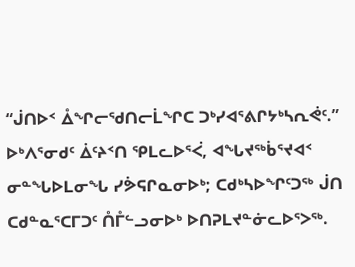“ᒎᑎᐅᑉ ᐂᖏᓕᖁᑎᓕᒫᖏᑕ ᑐᒃᓯᐊᕐᕕᒋᔭᒃᓴᕆᕚᑦ.”
ᐅᒃᐱᕐᓂᑯᑦ ᐄᑦᔨᑉᑎ ᕿᒪᓚᐅᕐᐹ, ᐊᖓᔪᖅᑳᕐᔪᐊᑉ ᓂᓐᖓᐅᒪᓂᖓ ᓯᕘᕋᒋᓇᓂᐅᒃ; ᑕᑯᒃᓴᐅᖏᑦᑐᖅ ᒎᑎ ᑕᑯᓐᓇᕐᑕᒥᑐᑦ ᑍᒤᓪᓗᓂᐅᒃ ᐅᑎᕈᒪᔪᓐᓃᓚᐅᕐᐳᖅ.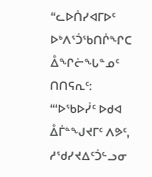“ᓚᐅᑏᓯᐊᒥᐅᑦ ᐅᒃᐱᕐᑑᖃᑎᒌᖏᑕ ᐂᖏᓖᖓᓐᓄᑦ ᑎᑎᕋᕆᑦ: “‘ᐅᖃᐅᓰᑦ ᐅᑯᐊ ᐂᒦᓐᖑᔪᒥᑦ ᐱᕗᑦ, ᓱᖁᓯᔪᐃᑦᑑᓪᓗᓂ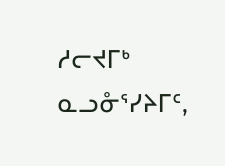ᓱᓕᔪᒥᒃ ᓇᓗᓁᕐᓯᔨᒥᑦ,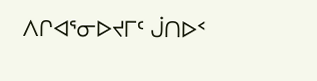ᐱᒋᐊᕐᓂᐅᔪᒥᑦ ᒎᑎᐅᑉ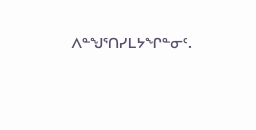ᐱᓐᖑᕐᑎᓯᒪᔭᖏᓐᓂᑦ.